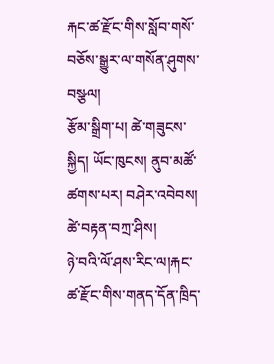རྐང་ཚ་རྫོང་གིས་སློབ་གསོ་བཅོས་སྒྱུར་ལ་གསོན་ཤུགས་བསྩལ།
རྩོམ་སྒྲིག་པ། ཚེ་གཟུངས་སྐྱིད། ཡོང་ཁུངས། ནུབ་མཚོ་ཚགས་པར། བཤེར་འབེབས། ཚེ་བརྟན་བཀྲ་ཤིས།
ཉེ་བའི་ལོ་ཤས་རིང་ལ།རྐང་ཚ་རྫོང་གིས་གནད་དོན་ཁྲིད་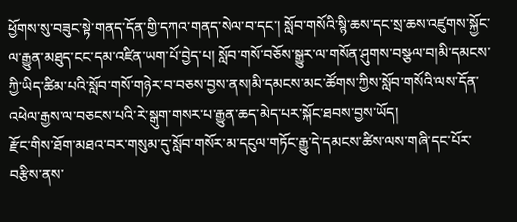ཕྱོགས་སུ་བཟུང་སྟེ་གནད་དོན་གྱི་དཀའ་གནད་སེལ་བ་དང་། སློབ་གསོའི་སྙི་ཆས་དང་སྲ་ཆས་འཛུགས་སྐྱོང་ལ་རྒྱུན་མཐུད་ངང་དམ་འཛིན་ཡག་པོ་བྱེད་པ། སློབ་གསོ་བཅོས་སྒྱུར་ལ་གསོན་ཤུགས་བསྩལ་བ།མི་དམངས་ཀྱི་ཡིད་ཚིམ་པའི་སློབ་གསོ་གཉེར་བ་བཅས་བྱས་ནས།མི་དམངས་མང་ཚོགས་ཀྱིས་སློབ་གསོའི་ལས་དོན་འཕེལ་རྒྱས་ལ་བཅངས་པའི་རེ་སྒུག་གསར་པ་རྒྱུན་ཆད་མེད་པར་སྐོང་ཐབས་བྱས་ཡོད།
རྫོང་གིས་ཐོག་མཐའ་བར་གསུམ་དུ་སློབ་གསོར་མ་དངུལ་གཏོང་རྒྱུ་དེ་དམངས་ཚིས་ལས་གཞི་དང་པོར་བརྩིས་ནས་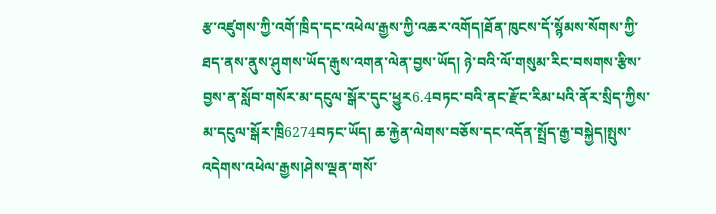རྩ་འཛུགས་ཀྱི་འགོ་ཁྲིད་དང་འཕེལ་རྒྱས་ཀྱི་འཆར་འགོད།ཐོན་ཁུངས་དོ་སྙོམས་སོགས་ཀྱི་ཐད་ནས་ནུས་ཤུགས་ཡོད་རྒུས་འགན་ལེན་བྱས་ཡོད། ཉེ་བའི་ལོ་གསུམ་རིང་བསགས་རྩིས་བྱས་ན་སློབ་གསོར་མ་དངུལ་སྒོར་དུང་ཕྱུར6.4བཏང་བའི་ནང་རྫོང་རིམ་པའི་ནོར་སྲིད་ཀྱིས་མ་དངུལ་སྒོར་ཁྲི6274བཏང་ཡོད། ཆ་རྐྱེན་ལེགས་བཅོས་དང་འདོན་སྤྲོད་རྒྱ་བསྐྱེད།སྤུས་འདེགས་འཕེལ་རྒྱས།ཤེས་ལྡན་གསོ་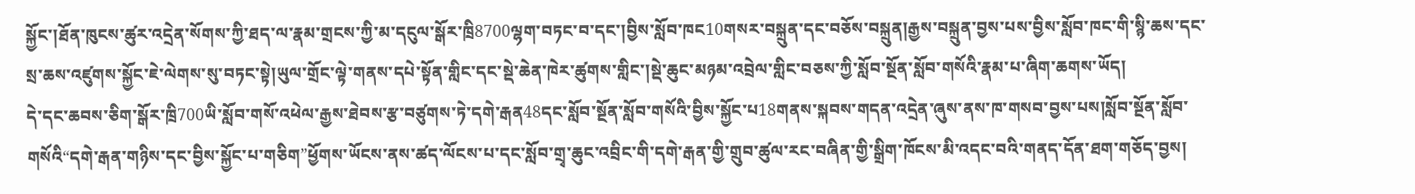སྐྱོང་།ཐོན་ཁུངས་ཚུར་འདྲེན་སོགས་ཀྱི་ཐད་ལ་རྣམ་གྲངས་ཀྱི་མ་དངུལ་སྒོར་ཁྲི8700ལྷག་བཏང་བ་དང་།བྱིས་སློབ་ཁང10གསར་བསྐྲུན་དང་བཅོས་བསྐྲུན།རྒྱས་བསྐྲུན་བྱས་པས་བྱིས་སློབ་ཁང་གི་སྙི་ཆས་དང་སྲ་ཆས་འཛུགས་སྐྱོང་ཇེ་ལེགས་སུ་བཏང་སྟེ།ཡུལ་གྲོང་ལྟེ་གནས་དཔེ་སྟོན་གླིང་དང་སྡེ་ཆེན་ཁེར་ཚུགས་གླིང་།སྡེ་ཆུང་མཉམ་འབྲེལ་གླིང་བཅས་ཀྱི་སློབ་སྔོན་སློབ་གསོའི་རྣམ་པ་ཞིག་ཆགས་ཡོད།
དེ་དང་ཆབས་ཅིག་སྒོར་ཁྲི700ཡི་སློབ་གསོ་འཕེལ་རྒྱས་ཐེབས་རྩ་བཙུགས་ཏེ་དགེ་རྒན48དང་སློབ་སྔོན་སློབ་གསོའི་བྱིས་སྐྱོང་པ18གནས་སྐབས་གདན་འདྲེན་ཞུས་ནས་ཁ་གསབ་བྱས་པས།སློབ་སྔོན་སློབ་གསོའི“དགེ་རྒན་གཉིས་དང་བྱིས་སྐྱོང་པ་གཅིག”ཕྱོགས་ཡོངས་ནས་ཚད་ལོངས་པ་དང་སློབ་གྲྭ་ཆུང་འབྲིང་གི་དགེ་རྒན་གྱི་གྲུབ་ཚུལ་རང་བཞིན་གྱི་སྒྲིག་ཁོངས་མི་འདང་བའི་གནད་དོན་ཐག་གཅོད་བྱས།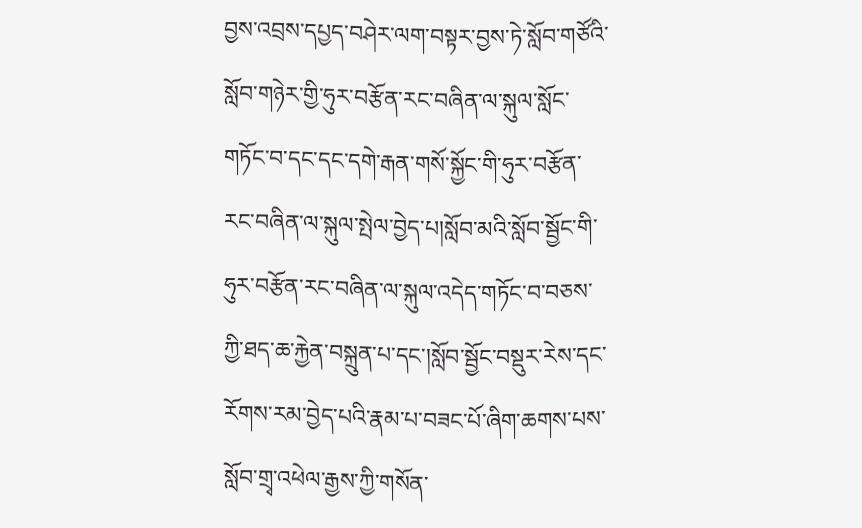བྱས་འབྲས་དཔྱད་བཤེར་ལག་བསྟར་བྱས་ཏེ་སློབ་གཙོའི་སློབ་གཉེར་གྱི་ཧུར་བརྩོན་རང་བཞིན་ལ་སྐུལ་སློང་གཏོང་བ་དང་དང་དགེ་རྒན་གསོ་སྐྱོང་གི་ཧུར་བརྩོན་རང་བཞིན་ལ་སྐུལ་སྤེལ་བྱེད་པ།སློབ་མའི་སློབ་སྦྱོང་གི་ཧུར་བརྩོན་རང་བཞིན་ལ་སྐུལ་འདེད་གཏོང་བ་བཅས་ཀྱི་ཐད་ཆ་རྐྱེན་བསྐྲུན་པ་དང་།སློབ་སྦྱོང་བསྡུར་རེས་དང་རོགས་རམ་བྱེད་པའི་རྣམ་པ་བཟང་པོ་ཞིག་ཆགས་པས་སློབ་གྲྭ་འཕེལ་རྒྱས་ཀྱི་གསོན་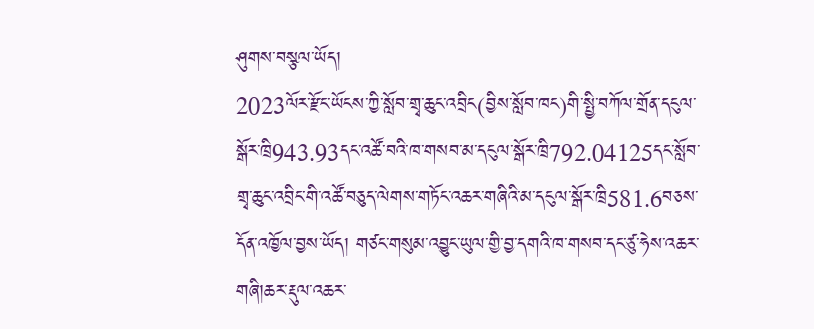ཤུགས་བསྩལ་ཡོད།
2023ལོར་རྫོང་ཡོངས་ཀྱི་སློབ་གྲྭ་ཆུང་འབྲིང(བྱིས་སློབ་ཁང)གི་སྤྱི་བཀོལ་གྲོན་དངུལ་སྒོར་ཁྲི943.93དང་འཚོ་བའི་ཁ་གསབ་མ་དངུལ་སྒོར་ཁྲི792.04125དང་སློབ་གྲྭ་ཆུང་འབྲིང་གི་འཚོ་བཅུད་ལེགས་གཏོང་འཆར་གཞིའི་མ་དངུལ་སྒོར་ཁྲི581.6བཅས་དོན་འཁྱོལ་བྱས་ཡོད། གཙང་གསུམ་འབྱུང་ཡུལ་གྱི་བྱ་དགའི་ཁ་གསབ་དང་ཙུ་ཧེས་འཆར་གཞི།ཆར་རྡུལ་འཆར་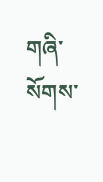གཞི་སོགས་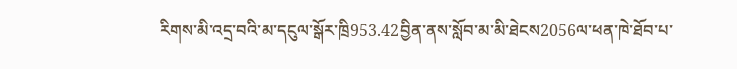རིགས་མི་འདྲ་བའི་མ་དངུལ་སྒོར་ཁྲི953.42བྱིན་ནས་སློབ་མ་མི་ཐེངས2056ལ་ཕན་ཁེ་ཐོབ་པ་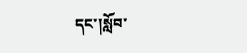དང་།སློབ་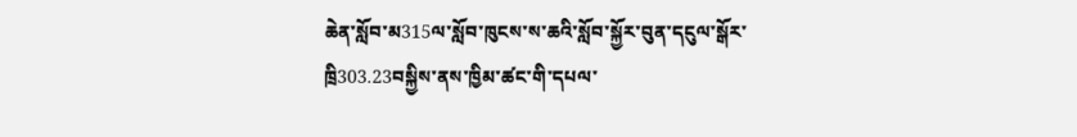ཆེན་སློབ་མ315ལ་སློབ་ཁུངས་ས་ཆའི་སློབ་སྐྱོར་བུན་དངུལ་སྒོར་ཁྲི303.23བསྐྱིས་ནས་ཁྱིམ་ཚང་གི་དཔལ་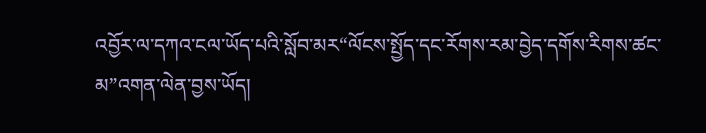འབྱོར་ལ་དཀའ་ངལ་ཡོད་པའི་སློབ་མར“ལོངས་སྤྱོད་དང་རོགས་རམ་བྱེད་དགོས་རིགས་ཚང་མ”འགན་ལེན་བྱས་ཡོད།